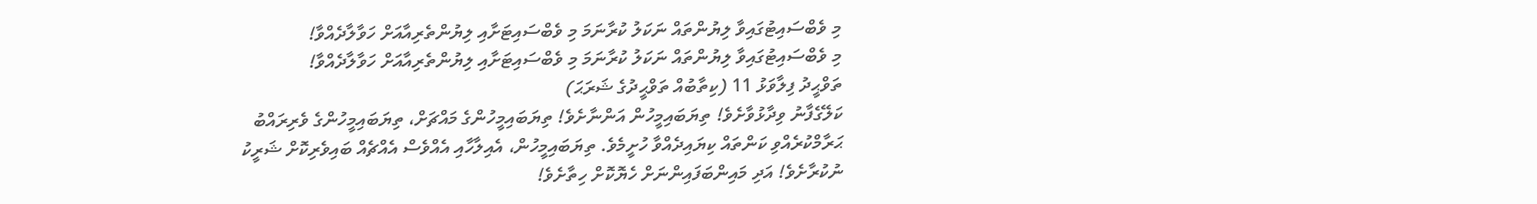މި ވެބްސައިޓުގައިވާ ލިޔުންތައް ނަކަލު ކުރާނަމަ މި ވެބްސައިޓަށާއި ލިޔުންތެރިއާއަށް ހަވާލާދެއްވާ!
މި ވެބްސައިޓުގައިވާ ލިޔުންތައް ނަކަލު ކުރާނަމަ މި ވެބްސައިޓަށާއި ލިޔުންތެރިއާއަށް ހަވާލާދެއްވާ!
ތަވްޙީދު ފިލާވަޅު 11 (ކިތާބުއް ތަވްޙީދުގެ ޝަރަޙަ)
ކަލޭގެފާނު ވިދާޅުވާށެވެ! ތިޔަބައިމީހުން އަންނާށެވެ! ތިޔަބައިމީހުންގެ މައްޗަށް، ތިޔަބައިމީހުންގެ ވެރިރައްބު ޙަރާމްކުރެއްވި ކަންތައް ކިޔައިދެއްވާ ހުށީމެވެ. ތިޔަބައިމީހުން، އެއިލާހާއި އެއްވެސް އެއްޗެއް ބައިވެރިކޮށް ޝަރީކު ނުކުރާށެވެ! އަދި މައިންބަފައިންނަށް ހެޔޮކޮށް ހިތާށެވެ!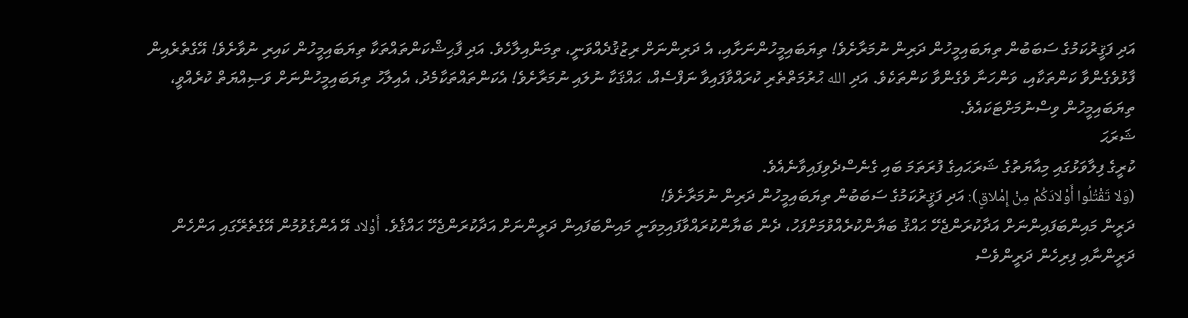އަދި ފަޤީރުކަމުގެ ސަބަބުން ތިޔަބައިމީހުން ދަރިން ނުމަރާށެވެ! ތިޔަބައިމީހުންނަށާއި، އެ ދަރިންނަށް ރިޒުޤުދެއްވަނީ، ތިމަންއިލާހެވެ. އަދި ފާޙިޝްކަންތައްތަކާ ތިޔަބައިމީހުން ކައިރި ނުވާށެވެ! އޭގެތެރެއިން ފާޅުވެގެންވާ ކަންތަކާއި، ވަންހަނާ ވެގެންވާ ކަންތަކެވެ. އަދި الله ޙުރުމަތްތެރި ކުރައްވާފައިވާ ނަފްސެއް، ޙައްޤަކާ ނުލައި ނުމަރާށެވެ! އެކަންތައްތަކާމެދު، އެއިލާހު ތިޔަބައިމީހުންނަށް ވަޞިއްޔަތް ކުރެއްވީ، ތިޔަބައިމީހުން ވިސްނުމަށްޓަކައެވެ.
ޝަރަޙަ
ކުރީގެ ފިލާވަޅުގައި މިއާޔަތުގެ ޝަރަޙައިގެ ފުރަތަމަ ބައި ގެނެސްދެވިފައިވާނެއެވެ.
(وَلا تَقْتُلُوا أَوْلادَكُمْ مِنْ إِمْلاقٍ): އަދި ފަޤީރުކަމުގެ ސަބަބުން ތިޔަބައިމީހުން ދަރިން ނުމަރާށެވެ!
ދަރީން މައިންބަފައިންނަށް އަދާކުރަންޖެހޭ ޙައްޤު ބަޔާންކުރެއްވުމަށްފަހު، ދެން ބަޔާންކުރައްވާފައިމިވަނީ މައިންބަފައިން ދަރީންނަށް އަދާކުރަންޖެހޭ ޙައްޤެވެ. أَوْلاد އޭ އެންގެވުމުން އޭގެތެރޭގައި އަންހެން ދަރީންނާއި ފިރިހެން ދަރީންވެސް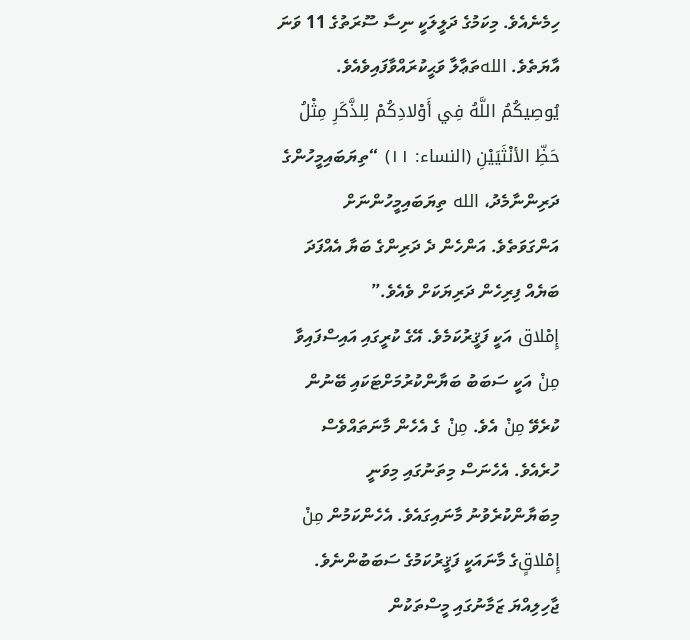ހިމެނެއެވެ. މިކަމުގެ ދަލީލަކީ ނިސާ ސޫރަތުގެ 11 ވަނަ އާޔަތެވެ. اللهތަޢާލާ ވަޙީކުރައްވާފައިވެއެވެ.  يُوصِيكُمُ اللَّهُ فِي أَوْلادِكُمْ لِلذَّكَرِ مِثْلُ حَظِّ الأنْثَيَيْنِ (النساء: ١١) “ތިޔަބައިމީހުންގެ ދަރިންނާމެދު، الله ތިޔަބައިމީހުންނަށް އަންގަވަތެވެ. އަންހެން ދެ ދަރިންގެ ބަޔާ އެއްފަދަ ބަޔެއް ފިރިހެން ދަރިޔަކަށް ވެއެވެ.”
إِمْلاق އަކީ ފަޤީރުކަމެވެ. އޭގެ ކުރީގައި އައިސްފައިވާ مِنْ އަކީ ސަބަބު ބަޔާންކުރުމަށްޓަކައި ބޭނުން ކުރެވޭ مِنْ އެވެ. مِنْ ގެ އެހެން މާނަތައްވެސް ހުރެއެވެ. އެހެނަސް މިތަނުގައި މިވަނީ މިބަޔާންކުރެވުނު މާނައިގައެވެ. އެހެންކަމުން مِنْ إِمْلاقٍގެ މާނައަކީ ފަޤީރުކަމުގެ ސަބަބުންނެވެ.
ޖާހިލިއްޔަ ޒަމާނުގައި މީސްތަކުން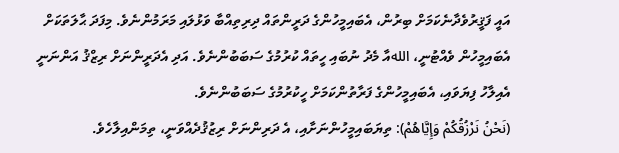އައީ ފަޤީރުވެދާނެކަމަށް ބިރުން، އެބައިމީހުންގެ ދަރީންތައް ދިރިތިއްބާ ވަޅުލައި މަރަމުންނެވެ. މިފަދަ ޙާލަތަކަށް އެބައިމީހުން ވެއްޓުނީ، اللهއާ މެދު ނުބައި ހީތައް ކުރުމުގެ ސަބަބުންނެވެ. އަދި އެދަރީންނަށް ރިޒްޤު އަންނަނީ އެއިލާހު ފިޔަވައި، އެބައިމީހުންގެ ފަރާތުންކަމަށް ހީކުރުމުގެ ސަބަބުންނެވެ.
(نَحْنُ نَرْزُقُكُمْ وَإِيَّاهُمْ): ތިޔަބައިމީހުންނަށާއި، އެ ދަރިންނަށް ރިޒުޤުދެއްވަނީ، ތިމަންއިލާހެވެ.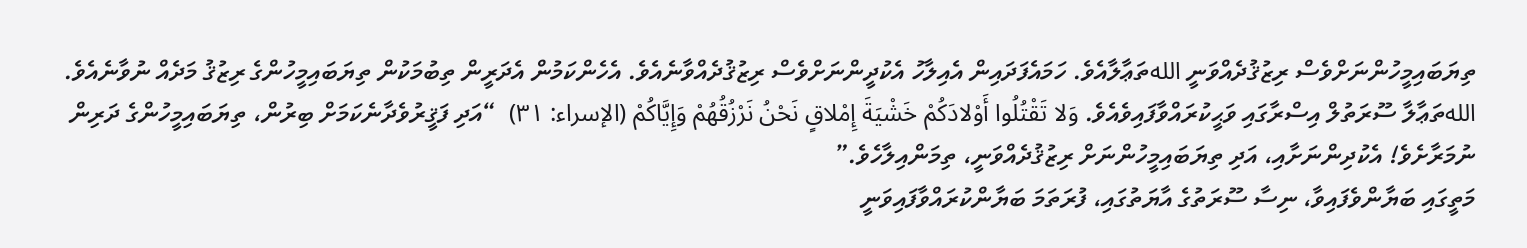ތިޔަބައިމީހުންނަށްވެސް ރިޒުޤުދެއްވަނީ اللهތަޢާލާއެވެ. ހަމައެފަދައިން އެއިލާހު އެކުދީންނަށްވެސް ރިޒުޤުދެއްވާނެއެވެ. އެހެންކަމުން އެދަރީން ތިބުމަކުން ތިޔަބައިމީހުންގެ ރިޒުޤު މަދެއް ނުވާނެއެވެ. اللهތަޢާލާ ސޫރަތުލް އިސްރާގައި ވަޙީކުރައްވާފައިވެއެވެ. وَلا تَقْتُلُوا أَوْلادَكُمْ خَشْيَةَ إِمْلاقٍ نَحْنُ نَرْزُقُهُمْ وَإِيَّاكُمْ (الإسراء: ٣١)  “އަދި ފަޤީރުވެދާނެކަމަށް ބިރުން، ތިޔަބައިމީހުންގެ ދަރިން ނުމަރާށެވެ! އެކުދިންނަށާއި، އަދި ތިޔަބައިމީހުންނަށް ރިޒުޤުދެއްވަނީ، ތިމަންއިލާހެވެ.”
މަތީގައި ބަޔާންވެފައިވާ، ނިސާ ސޫރަތުގެ އާޔަތުގައި، ފުރަތަމަ ބަޔާންކުރައްވާފައިވަނީ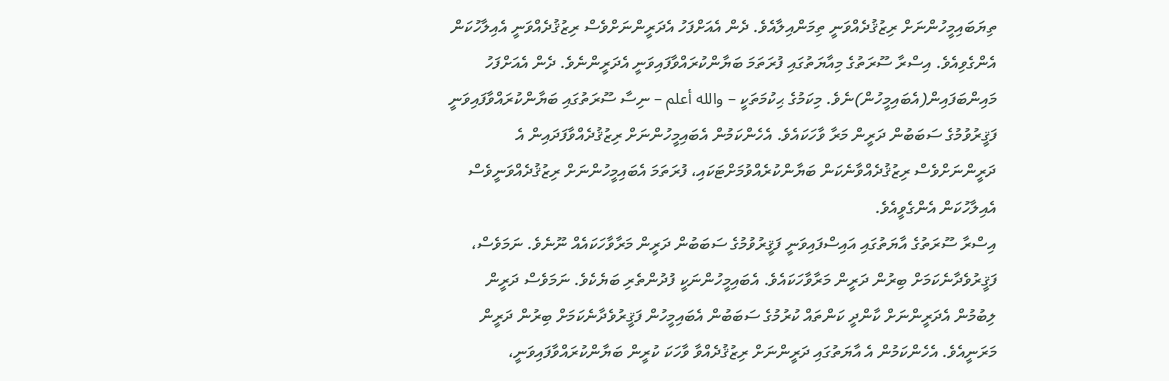ތިޔަބައިމީހުންނަށް ރިޒުޤުދެއްވަނީ ތިމަންއިލާއެވެ. ދެން އެއަށްފަހު އެދަރީންނަށްވެސް ރިޒުޤުދެއްވަނީ އެއިލާހުކަން އެންގެވިއެވެ. އިސްރާ ސޫރަތުގެ މިއާޔަތުގައި ފުރަތަމަ ބަޔާންކުރައްވާފައިވަނީ އެދަރީންނެވެ. ދެން އެއަށްފަހު މައިންބަފައިން(އެބައިމީހުން)ނެވެ. މިކަމުގެ ޙިކުމަތަކީ – والله أعلم – ނިސާ ސޫރަތުގައި ބަޔާންކުރައްވާފައިވަނީ ފަޤީރުވުމުގެ ސަބަބުން ދަރީން މަރާ ވާހަކައެވެ. އެހެންކަމުން އެބައިމީހުންނަށް ރިޒުޤުދެއްވާފަދައިން އެ ދަރީންނަށްވެސް ރިޒުޤުދެއްވާނެކަން ބަޔާންކުރެއްވުމަށްޓަކައި، ފުރަތަމަ އެބައިމީހުންނަށް ރިޒުޤުދެއްވަނީވެސް އެއިލާހުކަން އެންގެވީއެވެ.
އިސްރާ ސޫރަތުގެ އާޔަތުގައި އައިސްފައިވަނީ ފަޤީރުވުމުގެ ސަބަބުން ދަރީން މަރާވާހަކައެއް ނޫނެވެ. ނަމަވެސް، ފަޤީރުވެދާނެކަމަށް ބިރުން ދަރީން މަރާވާހަކައެވެ. އެބައިމީހުންނަކީ ފުދުންތެރި ބަޔެކެވެ. ނަމަވެސް ދަރީން ލިބުމުން އެދަރީންނަށް ކާންދީ ކަންތައް ކުރުމުގެ ސަބަބުން އެބައިމީހުން ފަޤީރުވެދާނެކަމަށް ބިރުން ދަރީން މަރަނީއެވެ. އެހެންކަމުން އެ އާޔަތުގައި ދަރީންނަށް ރިޒުޤުދެއްވާ ވާހަކަ ކުރީން ބަޔާންކުރައްވާފައިވަނީ،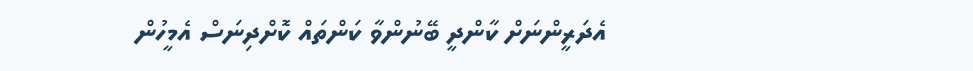އެދަރީންނަށް ކާންދީ ބޭނުންވާ ކަންތައް ކޮށްދިނަސް އެމީހުން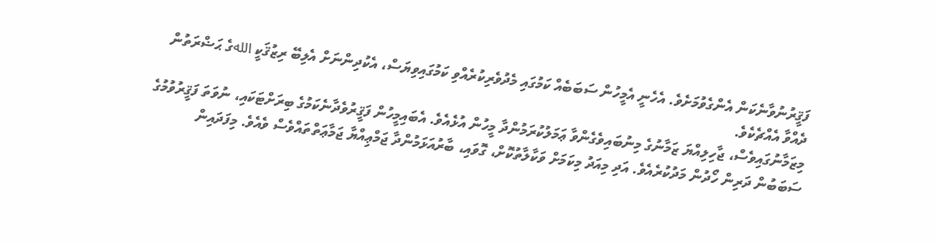ފަޤީރުނުވާނެކަން އެންގެވުމަށެވެ. އެހެނީ އެމީހުން ސަބަބެއް ކަމުގައި މެދުވެރިކުރެއްވި ކަމުގައިވިޔަސް، އެކުދިންނަށް އެލިބޭ ރިޒުޤަކީ اللهގެ ޙަޟްރަތުން ދެއްވާ އެއްޗެކެވެ.
މިޒަމާނުގައިވެސް، ޖާހިލިއްޔަ ޒަމާނުގެ މިނުބައިވެގެންވާ ޢަމަލުކުރަމުންދާ މީހުން އުޅެއެވެ. އެބައިމީހުން ފަޤީރުވެދާނެކަމުގެ ބިރަށްޓަކައި، ނުވަތަ ފަޤީރުވުމުގެ ސަބަބުން ދަރިން ހޯދުން މަދުކުރެއެވެ. އަދި މިއަދު މިކަމަށް ވަކާލާތުކޮށް، ގޮވައި، ބާރުއަޅަމުންދާ ޖަމްޢިއްޔާ ޖަމާޢަތްތައްވެސް ވެއެވެ. މިފަދައިން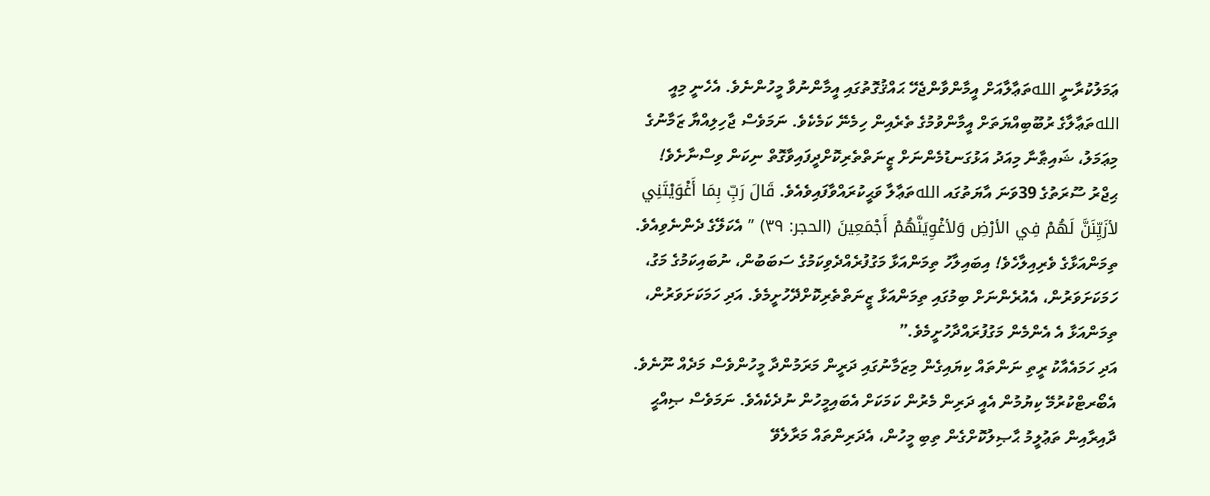ޢަމަލުކުރާނީ اللهތަޢާލާއަށް އީމާންވާންޖެހޭ ޙައްޤުގޮތުގައި އީމާންނުވާ މީހުންނެވެ. އެހެނީ މިއީ اللهތަޢާލާގެ ރުބޫބިއްޔަތަށް އީމާންވުމުގެ ތެރެއިން ހިމެނޭ ކަމެކެވެ. ނަމަވެސް ޖާހިލިއްޔާ ޒަމާނުގެ މިޢަމަލު، ޝައިޠާނާ މިއަދު އަޅުގަނޑުމެންނަށް ޒީނަތްތެރިކޮށްދީފައިވާގޮތް ނިކަން ވިސްނާށެވެ!
ޙިޖްރު ސޫރަތުގެ 39ވަނަ އާޔަތުގައ اللهތަޢާލާ ވަޙީކުރައްވާފައިވެއެވެ. قَالَ رَبِّ بِمَا أَغْوَيْتَنِي لأزَيِّنَنَّ لَهُمْ فِي الأرْضِ وَلأغْوِيَنَّهُمْ أَجْمَعِينَ (الحجر: ٣٩) ” އެކަލޭގެ ދެންނެވިއެވެ. ތިމަންއަޅާގެ ވެރިއިލާހެވެ! އިބައިލާހު ތިމަންއަޅާ މަގުފުރެއްދެވިކަމުގެ ސަބަބުން، ނުބައިކަމުގެ މަގު، ހަމަކަށަވަރުން، އެއުރެންނަށް ބިމުގައި ތިމަންއަޅާ ޒީނަތްތެރިކޮށްދޭހުށީމެވެ. އަދި ހަމަކަށަވަރުން، ތިމަންއަޅާ އެ އެންމެން މަގުފުރައްދާހުށީމެވެ.”
އަދި ހަމައެއާކު ރީތި ނަންތައް ކިޔައިގެން މިޒަމާނުގައި ދަރީން މަރަމުންދާ މީހުންވެސް މަދެއް ނޫނެވެ. އެބޯރޓްކުރުމޭ ކިޔުމުން އެއީ ދަރިން މެރުން ކަމަކަށް އެބައިމީހުން ނުދެކެއެވެ. ނަމަވެސް ޞިއްޙީ ދާއިރާއިން ތަޢުލީމު ޙާޞިލުކޮށްގެން ތިބި މީހުން، އެދަރިންތައް މަރާލެވޭ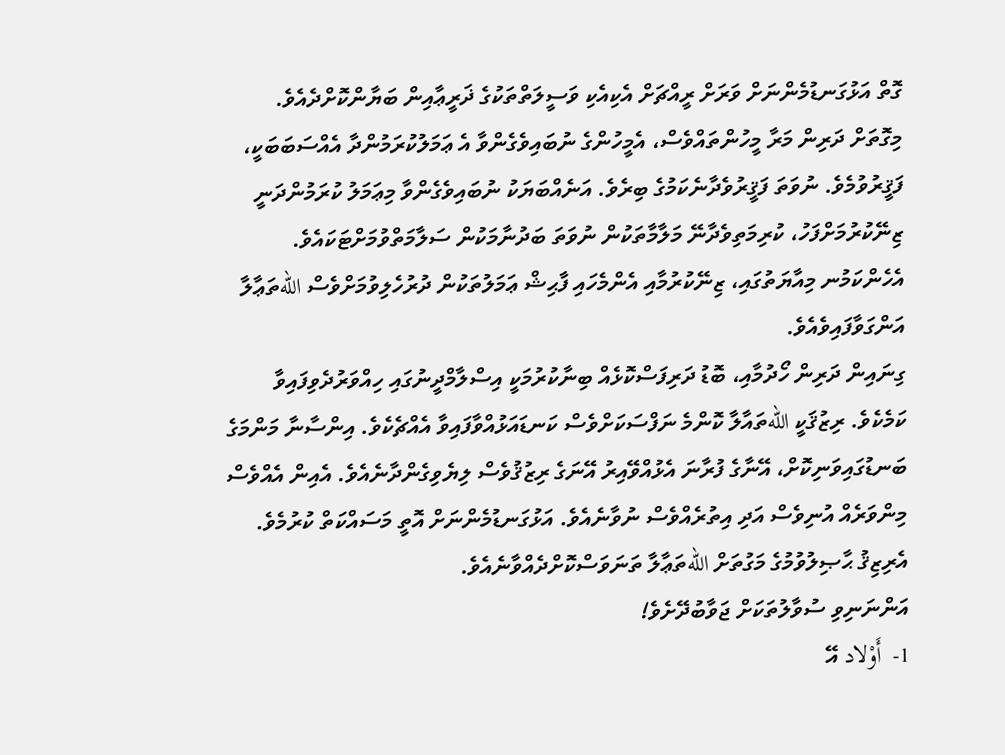ގޮތް އަޅުގަނޑުމެންނަށް ވަރަށް ރީއްޗަށް އެކިއެކި ވަސީލަތްތަކުގެ ޛަރީޢާއިން ބަޔާންކޮށްދެއެވެ. މިގޮތަށް ދަރިން މަރާ މީހުންތައްވެސް، އެމީހުންގެ ނުބައިވެގެންވާ އެ ޢަމަލުކުރަމުންދާ އެއްސަބަބަކީ، ފަޤީރުވުމެވެ. ނުވަތަ ފަޤީރުވެދާނެކަމުގެ ބިރެވެ. އަނެއްބަޔަކު ނުބައިވެގެންވާ މިޢަމަލު ކުރަމުންދަނީ ޒިނޭކުރުމަށްފަހު، ކުރިމަތިވެދާނޭ މަލާމާތަކުން ނުވަތަ ބަދުނާމަކުން ސަލާމަތްވުމަށްޓަކައެވެ. އެހެންކަމުނ މިއާޔަތުގައި، ޒިނޭކުރުމާއި އެންމެހައި ފާޙިޝް ޢަމަލުތަކުން ދުރުހެލިވުމަށްވެސް اللهތަޢާލާ އަންގަވާފައިވެއެވެ.
ގިނައިން ދަރިން ހޯދުމާއި، ބޮޑު ދަރިފަސްކޮޅެއް ބިނާކުރުމަކީ އިސްލާމްދީނުގައި ހިއްވަރުދެވިފައިވާ ކަމެކެވެ. ރިޒުޤަކީ اللهތައާލާ ކޮންމެ ނަފްސަކަށްވެސް ކަނޑައަޅުއްވާފައިވާ އެއްޗެކެވެ. އިންސާނާ މަންމަގެ ބަނޑުގައިވަނިކޮށް، އޭނާގެ ފުރާނަ އެޅުއްވޭއިރު އޭނަގެ ރިޒުޤުވެސް ލިޔެވިގެންދާނެއެވެ. އެއިން އެއްވެސް މިންވަރެއް އުނިވެސް އަދި އިތުރެއްވެސް ނުވާނެއެވެ. އަޅުގަނޑުމެންނަށް އޮތީ މަސައްކަތް ކުރުމެވެ. އެރިޒިޤު ޙާޞިލުވުމުގެ މަގުތަށް اللهތަޢާލާ ތަނަވަސްކޮށްދެއްވާނެއެވެ.
އަންނަނިވި ސުވާލުތަކަށް ޖަވާބުދޭށެވެ!
1-  أَوْلاد އޭ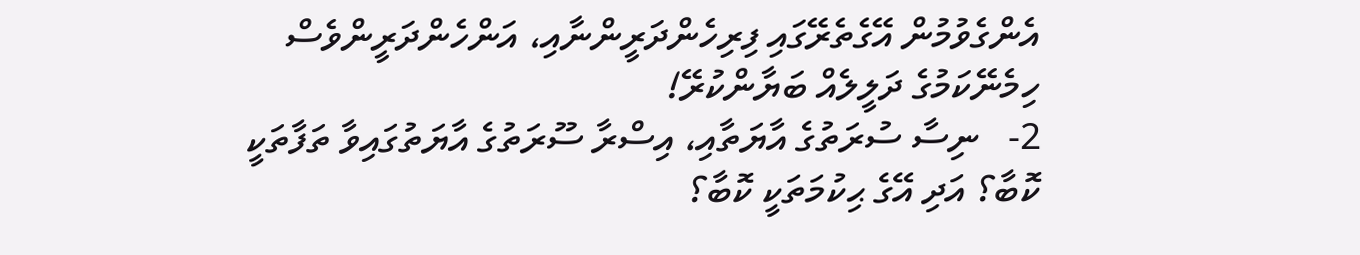އެންގެވުމުން އޭގެތެރޭގައި ފިރިހެންދަރީންނާއި، އަންހެންދަރީންވެސް ހިމެނޭކަމުގެ ދަލީލެއް ބަޔާންކުރޭ!
2-   ނިސާ ސުރަތުގެ އާޔަތާއި، އިސްރާ ސޫރަތުގެ އާޔަތުގައިވާ ތަފާތަކީ ކޮބާ؟ އަދި އޭގެ ޙިކުމަތަކީ ކޮބާ؟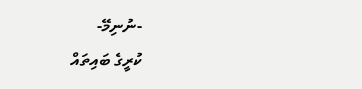-ނުނިމޭ-
ކުރީގެ ބައިތައް